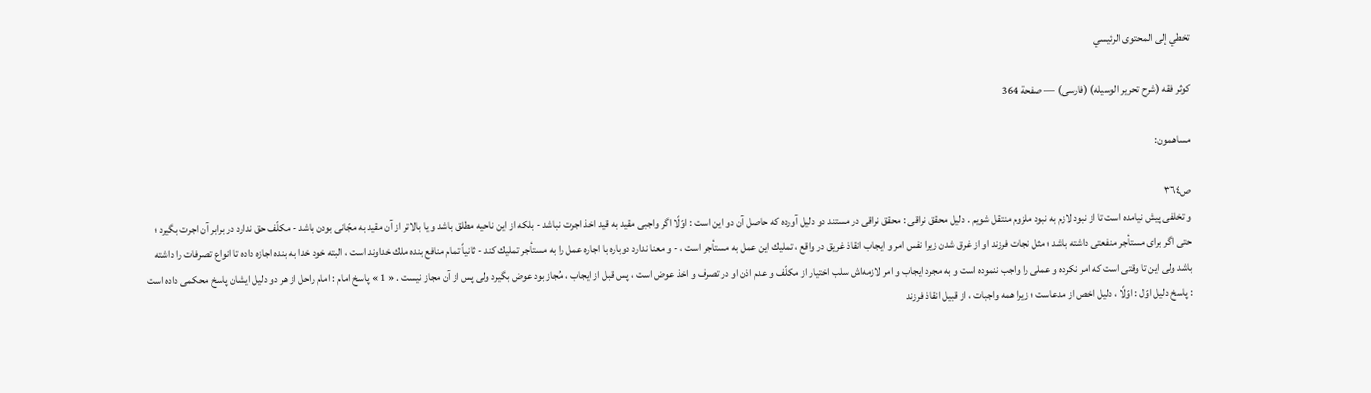تخطي إلى المحتوى الرئيسي

كوثر فقه (شرح تحرير الوسيله) (فارسى) — صفحة 364

مساهمون:

ص٣٦٤
و تخلفى پيش نيامده است تا از نبود لازم به نبود ملزوم منتقل شويم . دليل محقق نراقى : محقق نراقى در مستند دو دليل آورده كه حاصل آن دو اين است : اوّلًا اگر واجبى مقيد به قيد اخذ اجرت نباشد - بلكه از اين ناحيه مطلق باشد و يا بالاتر از آن مقيد به مجّانى بودن باشد - مكلّف حق ندارد در برابر آن اجرت بگيرد ؛ حتى اگر براى مستأجر منفعتى داشته باشد ؛ مثل نجات فرزند او از غرق شدن زيرا نفس امر و ايجاب انقاذ غريق در واقع ، تمليك اين عمل به مستأجر است ، - و معنا ندارد دوباره با اجاره عمل را به مستأجر تمليك كند - ثانياً تمام منافع بنده ملك خداوند است ، البته خود خدا به بنده اجازه داده تا انواع تصرفات را داشته باشد ولى اين تا وقتى است كه امر نكرده و عملى را واجب ننموده است و به مجرد ايجاب و امر لازمه‌اش سلب اختيار از مكلّف و عدم اذن او در تصرف و اخذ عوض است ، پس قبل از ايجاب ، مُجاز بود عوض بگيرد ولى پس از آن مجاز نيست . « 1 » پاسخ امام : امام راحل از هر دو دليل ايشان پاسخ محكمى داده است : پاسخ دليل اوّل : اوّلًا ، دليل اخص از مدعاست ؛ زيرا همه واجبات ، از قبيل انقاذ فرزند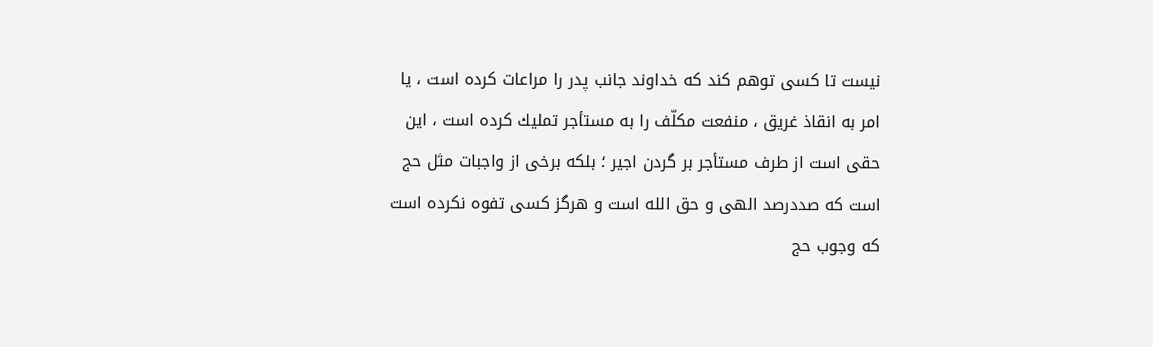نيست تا كسى توهم كند كه خداوند جانب پدر را مراعات كرده است ، يا امر به انقاذ غريق ، منفعت مكلّف را به مستأجر تمليك كرده است ، اين حقى است از طرف مستأجر بر گردن اجير ؛ بلكه برخى از واجبات مثل حج است كه صددرصد الهى و حق الله است و هرگز كسى تفوه نكرده است كه وجوب حج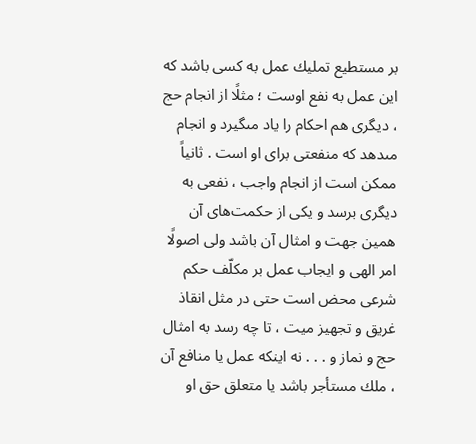بر مستطيع تمليك عمل به كسى باشد كه اين عمل به نفع اوست ؛ مثلًا از انجام حج ، ديگرى هم احكام را ياد مىگيرد و انجام مىدهد كه منفعتى براى او است . ثانياً ممكن است از انجام واجب ، نفعى به ديگرى برسد و يكى از حكمت‌هاى آن همين جهت و امثال آن باشد ولى اصولًا امر الهى و ايجاب عمل بر مكلّف حكم شرعى محض است حتى در مثل انقاذ غريق و تجهيز ميت ، تا چه رسد به امثال حج و نماز و . . . نه اينكه عمل يا منافع آن ، ملك مستأجر باشد يا متعلق حق او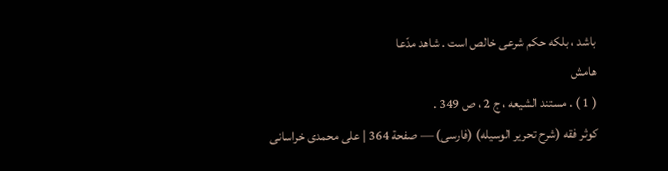باشد ، بلكه حكم شرعى خالص است . شاهد مدّعا
هامش
( 1 ) . مستند الشيعه ، ج 2 ، ص 349 .
كوثر فقه (شرح تحرير الوسيله) (فارسى) — صفحة 364 | على محمدى خراسانى